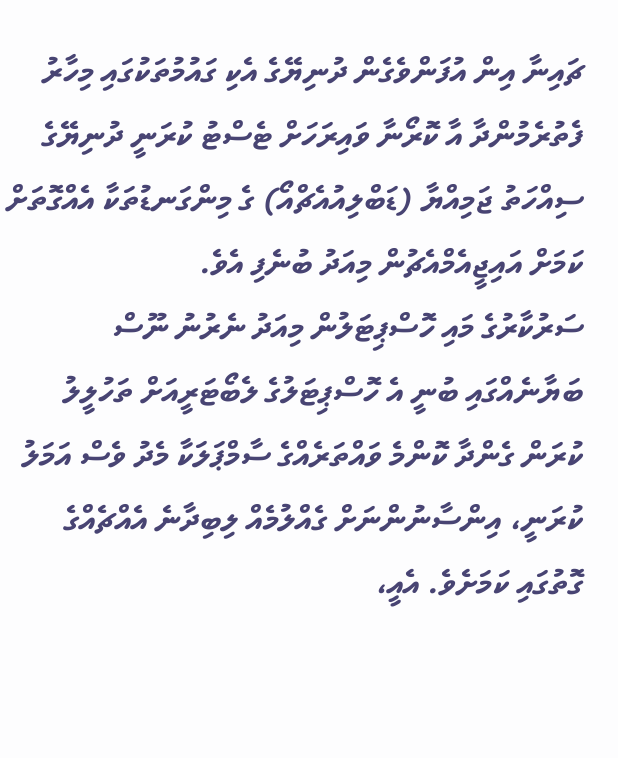ޗައިނާ އިން އުފަންވެގެން ދުނިޔޭގެ އެކި ގައުމުތަކުގައި މިހާރު ފެތުރެމުންދާ އާ ކޮރޯނާ ވައިރަހަށް ޓެސްޓު ކުރަނީ ދުނިޔޭގެ ސިއްހަތު ޖަމިއްޔާ (ޑަބްލިއުއެޗްއޯ) ގެ މިންގަނޑުތަކާ އެއްގޮތަށް ކަމަށް އައިޖީއެމްއެޗުން މިއަދު ބުނެފި އެވެ.
ސަރުކާރުގެ މައި ހޮސްޕިޓަލުން މިއަދު ނެރުނު ނޫސް ބަޔާނެއްގައި ބުނީ އެ ހޮސްޕިޓަލުގެ ލެބޯޓަރީއަށް ތަހުލީލު ކުރަން ގެންދާ ކޮންމެ ވައްތަރެއްގެ ސާމްޕަލަކާ މެދު ވެސް އަމަލު ކުރަނީ، އިންސާނުންނަށް ގެއްލުމެއް ލިބިދާނެ އެއްޗެއްގެ ގޮތުގައި ކަމަށެވެ. އެއީ،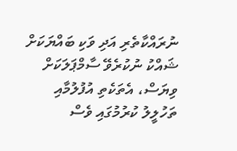ނުރައްކާތެރި އަދި ވަކި ބައްޔަކަށް ޝައްކު ނުކުރެވޭ ސާމްޕަލަކަށް ވިޔަސް، އެތަކެތި އުފުލުމާއި ތަހުލީލު ކުރުމުގައި ވެސް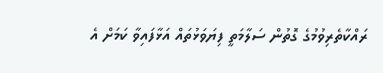ރައްކާތެރިވުމުގެ ގޮތުން ސަލާމަތީ ފިޔަވަޅުތައް އަޅާފައިވާ ކަމަށް އެ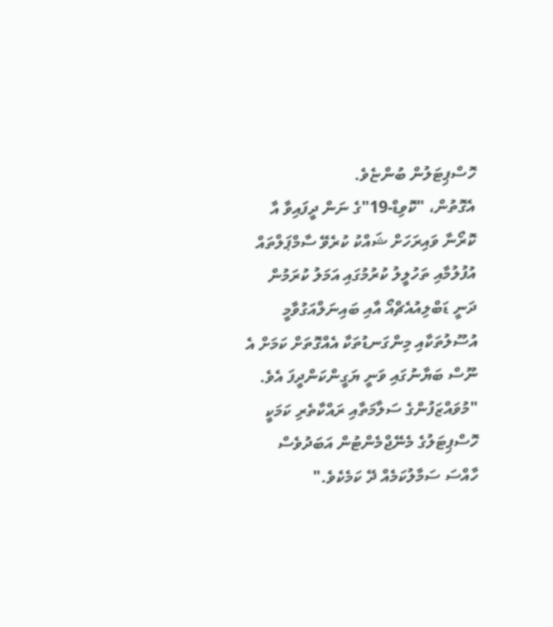ހޮސްޕިޓަލުން ބުންޏެވެ.
އެގޮތުން، "ކޮވިޑް-19"ގެ ނަން ދީފައިވާ އާ ކޮރޯނާ ވައިރަހަށް ޝައްކު ކުރެވޭ ސާމްޕަލްތައް އުފުލުމާއި ތަހުލީލު ކުރުމުގައި އަމަލު ކުރަމުން ދަނީ ޑަބްލިއުއެޗްއޯ އާއި ބައިނަލްއަގުވާމީ އުސޫލުތަކާއި މިންގަނޑުތަކާ އެއްގޮތަށް ކަމަށް އެ ނޫސް ބަޔާނުގައި ވަނީ ޔަގީންކަންދީފަ އެވެ.
"މުވައްޒަފުންގެ ސަލާމަތާއި ރައްކާތެރި ކަމަކީ ހޮސްޕިޓަލުގެ މެނޭޖްމެންޓުން އަބަދުވެސް ހާއްސަ ސަމާލުކަމެއް ދޭ ކަމެކެވެ."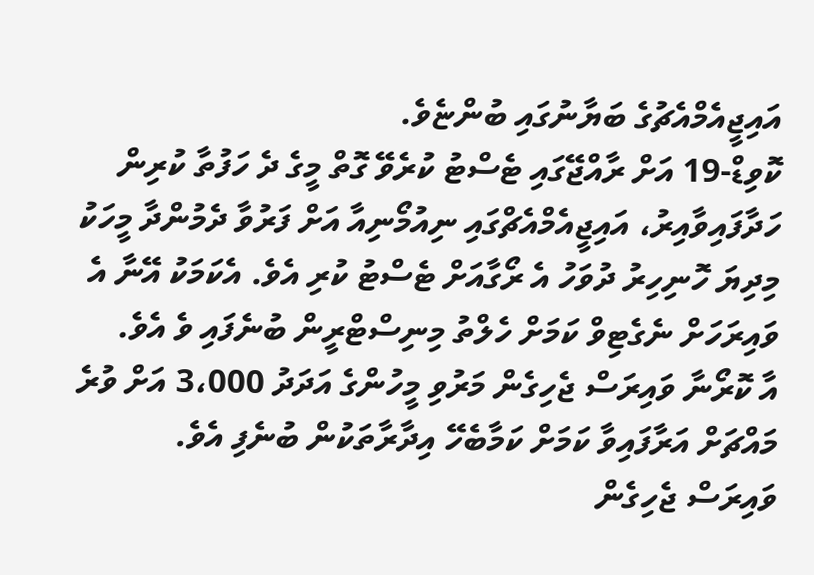އައިޖީއެމްއެޗުގެ ބަޔާނުގައި ބުންޏެވެ.
ކޮވިޑް-19 އަށް ރާއްޖޭގައި ޓެސްޓު ކުރެވޭ ގޮތް މީގެ ދެ ހަފުތާ ކުރިން ހަދާފައިވާއިރު، އައިޖީއެމްއެޗްގައި ނިއުމޯނިއާ އަށް ފަރުވާ ދެމުންދާ މީހަކު މިދިޔަ ހޮނިހިރު ދުވަހު އެ ރޯގާއަށް ޓެސްޓު ކުރި އެވެ. އެކަމަކު އޭނާ އެ ވައިރަހަށް ނެގެޓިވް ކަމަށް ހެލްތު މިނިސްޓްރީން ބުނެފައި ވެ އެވެ.
އާ ކޮރޯނާ ވައިރަސް ޖެހިގެން މަރުވި މީހުންގެ އަދަދު 3،000 އަށް ވުރެ މައްޗަށް އަރާފައިވާ ކަމަށް ކަމާބެހޭ އިދާރާތަކުން ބުނެފި އެވެ.
ވައިރަސް ޖެހިގެން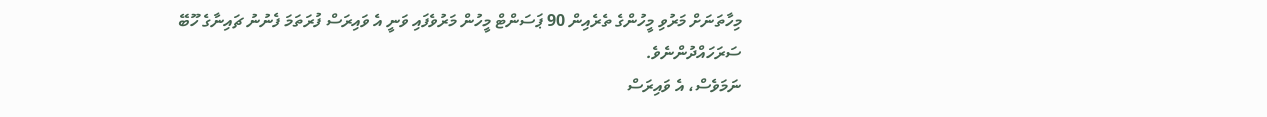މިހާތަނަށް މަރުވި މީހުންގެ ތެރެއިން 90 ޕަސަންޓް މީހުން މަރުވެފައި ވަނީ އެ ވައިރަސް ފުރަތަމަ ފެނުނު ޗައިނާގެ ހޫބޭ ސަރަހައްދުންނެވެ.
ނަމަވެސް، އެ ވައިރަސް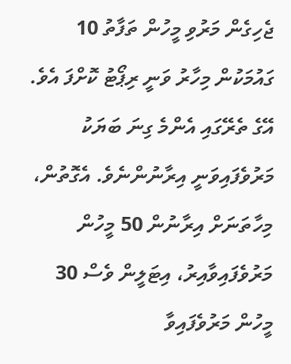ޖެހިގެން މަރުވި މީހުން ތަފާތު 10 ގައުމަކުން މިހާރު ވަނީ ރިޕޯޓު ކޮށްފަ އެވެ. އޭގެ ތެރޭގައި އެންމެ ގިނަ ބަޔަކު މަރުވެފައިވަނީ އިރާނުންނެވެ. އެގޮތުން، މިހާތަނަށް އިރާނުން 50 މީހުން މަރުވެފައިވާއިރު، އިޓަލީން ވެސް 30 މީހުން މަރުވެފައިވާ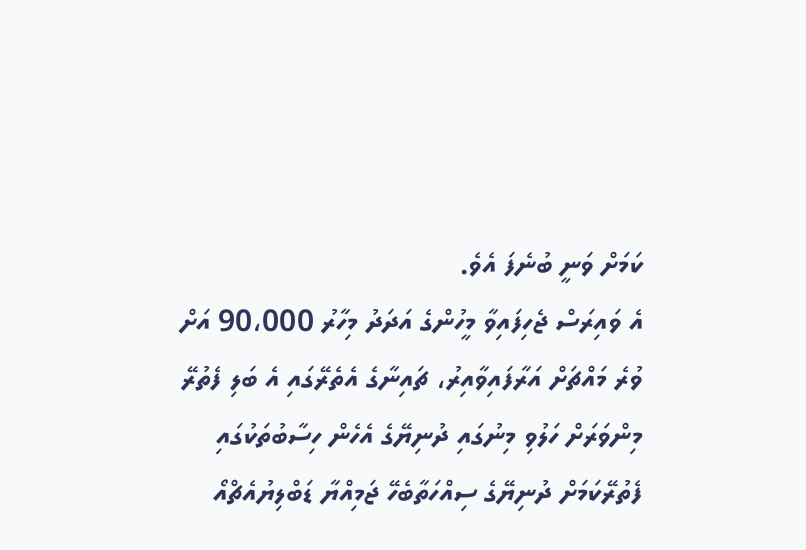ކަމަށް ވަނީ ބުނެފަ އެވެ.
އެ ވައިރަސް ޖެހިފައިވާ މީހުންގެ އަދަދު މިހާރު 90،000 އަށް ވުރެ މައްޗަށް އަރާފައިވާއިރު، ޗައިނާގެ އެތެރޭގައި އެ ބަލި ފެތުރޭ މިންވަރަށް ހަލުވި މިނުގައި ދުނިޔޭގެ އެހެން ހިސާބުތަކުގައި ފެތުރޭކަމަށް ދުނިޔޭގެ ސިއްހަތާބެހޭ ޖަމިއްޔާ ޑަބްލިޔުއެޗްއޯ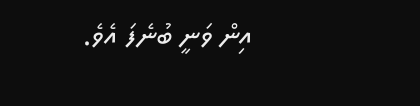އިން ވަނީ ބުނެފަ އެވެ.